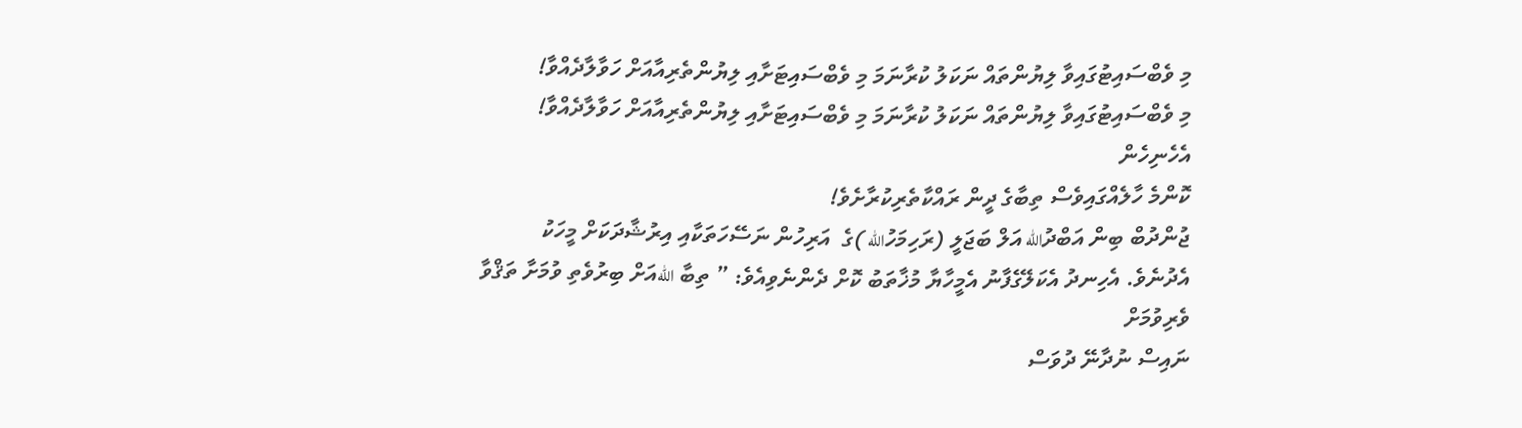މި ވެބްސައިޓުގައިވާ ލިޔުންތައް ނަކަލު ކުރާނަމަ މި ވެބްސައިޓަށާއި ލިޔުންތެރިއާއަށް ހަވާލާދެއްވާ!
މި ވެބްސައިޓުގައިވާ ލިޔުންތައް ނަކަލު ކުރާނަމަ މި ވެބްސައިޓަށާއި ލިޔުންތެރިއާއަށް ހަވާލާދެއްވާ!
އެހެނިހެން
ކޮންމެ ހާލެއްގައިވެސް ތިބާގެ ދީން ރައްކާތެރިކުރާށެވެ!
ޖުންދުބް ބިން އަބްދުالله އަލް ބަޖަލީ (ރަހިމަހުالله )ގެ  އަރިހުން ނަސޭހަތަކާއި އިރުޝާދަކަށް މީހަކު އެދުނެވެ. އެހިނދު އެކަލޭގެފާނު އެމީހާޔާ މުޚާތަބު ކޮށް ދެންނެވިއެވެ: ” ތިބާ اللهއަށް ބިރުވެތި ވުމަށާ ތަޤްވާ ވެރިވުމަށް
ނައިސް ނުދާނޭ ދުވަސް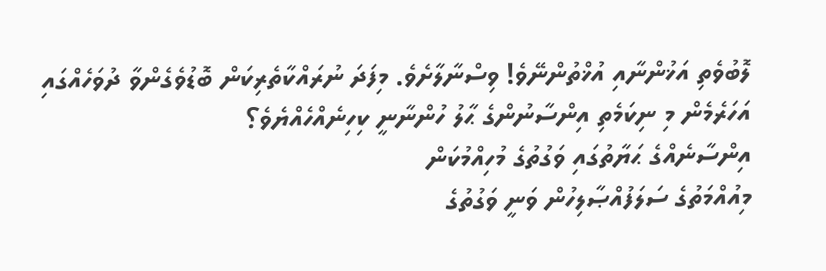ލޮބުވެތި އަޚުންނާއި އުޚްތުންނޭވެ! ވިސްނާލާށެވެ. މިފަދަ ނުރައްކާތެރިކަން ބޮޑުވެގެންވާ ދުވަހެއްގައި އަހަރެމެން މި ނިކަމެތި އިންސާނުންގެ ޙާލު ހުންނާނީ ކިހިނެއްހެއްޔެވެ؟
އިންސާނެއްގެ ޙަޔާތުގައި ވަގުތުގެ މުހިއްމުކަން
މިއުއްމަތުގެ ސަލަފުއްޞާލިހުން ވަނީ ވަގުތުގެ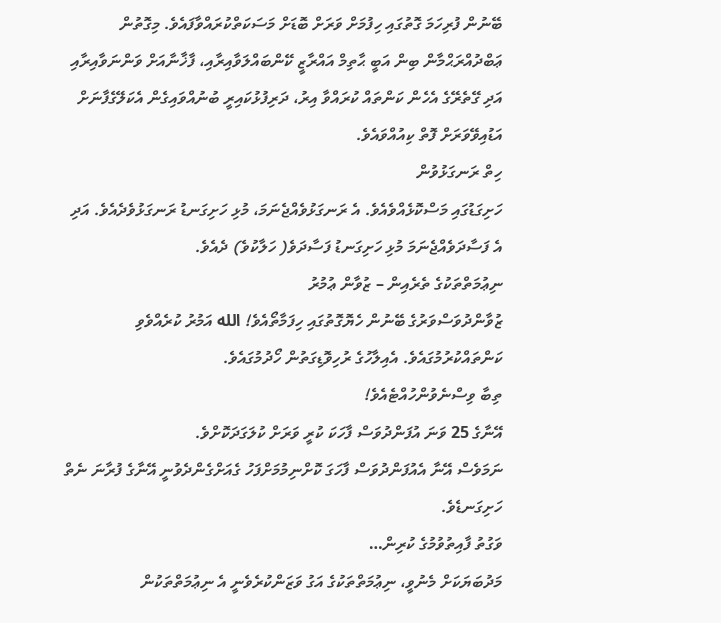ބޭނުން ފުރިހަމަ ގޮތުގައި ހިފުމަށް ވަރަށް ބޮޑަށް މަސަކަތްކުރައްވާފައެވެ. މިގޮތުން ޢަބްދުއްރަޙްމާން ބިން އަބީ ޙާތިމް އައްރާޒީ ކޭންބައްލަވާއިރާއި، ފާޚާނާއަށް ވަންނަވާއިރާއި އަދި ގޭތެރޭގެ އެހެން ކަންތައް ކުރައްވާ އިރު، ދަރިފުޅުކައިރީ ބުނުއްވައިގެން އެކަލޭގެފާނަށް އަޑުއިވޭވަރަށް ފޮތް ކިއުއްވައެވެ.
ހިތް ރަނގަޅުވުން
ހަށިގަޑުގައި މަސްކޮޅެއްވެއެވެ. އެ ރަނގަޅުވެއްޖެނަމަ، މުޅި ހަށިގަނޑު ރަނގަޅުވެދެއެވެ. އަދި އެ ފަސާދަވެއްޖެނަމަ މުޅި ހަށިގަނޑު ފަސާދަވެ( ހަލާކުވެ) ދެއެވެ.
ނިޢުމަތްތަކުގެ ތެރެއިން – ޒުވާން ޢުމުރު
ޒުވާންދުވަސްވަރުގެ ބޭނުން ހެޔޮގޮތުގައި ހިފަމާތޯއެވެ! الله އަމުރު ކުރެއްވެވި ކަންތައްކުރުމުގައެވެ. އެއިލާހުގެ ރުހިވޮޑިގަތުން ހޯދުމުގައެވެ.
ތިބާ ވިސްނެވުންހުއްޓެއެވެ!
އޭނާގެ 25 ވަނަ އުފަންދުވަސް ފާހަކަ ކުރީ ވަރަށް ކުލަގަދަކޮށްވެ.
ނަމަވެސް އޭނާ އެއުފަންދުވަސް ފާހަގަ ކޮށްނިމުމަށްފަހު ގެއަށްގެންދެވުނީ އޭނާގެ ފުރާނަ ނެތް ހަށިގަނޑެވެ.
ވަގުތު ފާއިތުވުމުގެ ކުރިން…
މަދުބަޔަކަށް މެނުވީ، ނިޢުމަތްތަކުގެ އަގު ވަޒަންކުރެވެނީ އެ ނިޢުމަތްތަކުން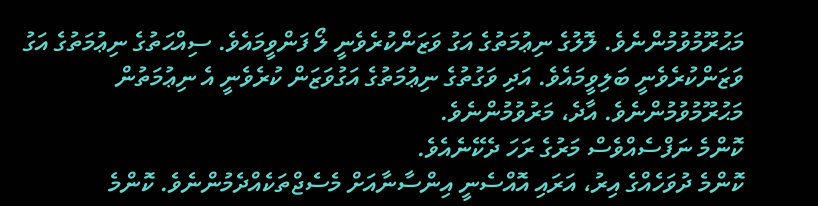މަޙުރޫމުވުމުންނެވެ. ލޮލުގެ ނިޢުމަތުގެ އަގު ވަޒަންކުރެވެނީ ލޯ ފަންވީމައެވެ. ސިއްޙަތުގެ ނިޢުމަތުގެ އަގު ވަޒަންކުރެވެނީ ބަލިވީމައެވެ. އަދި ވަގުތުގެ ނިޢުމަތުގެ އަގުވަޒަން ކުރެވެނީ އެ ނިޢުމަތުން މަޙުރޫމުވުމުންނެވެ. އާދެ، މަރުވުމުންނެވެ.
ކޮންމެ ނަފްސެއްވެސް މަރުގެ ރަހަ ދެކޭނެއެވެ.
ކޮންމެ ދުވަހެއްގެ އިރު، އަރައި އޮއްސެނީ އިންސާނާއަށް މެސެޖްތަކެއްދެމުންނެވެ. ކޮންމެ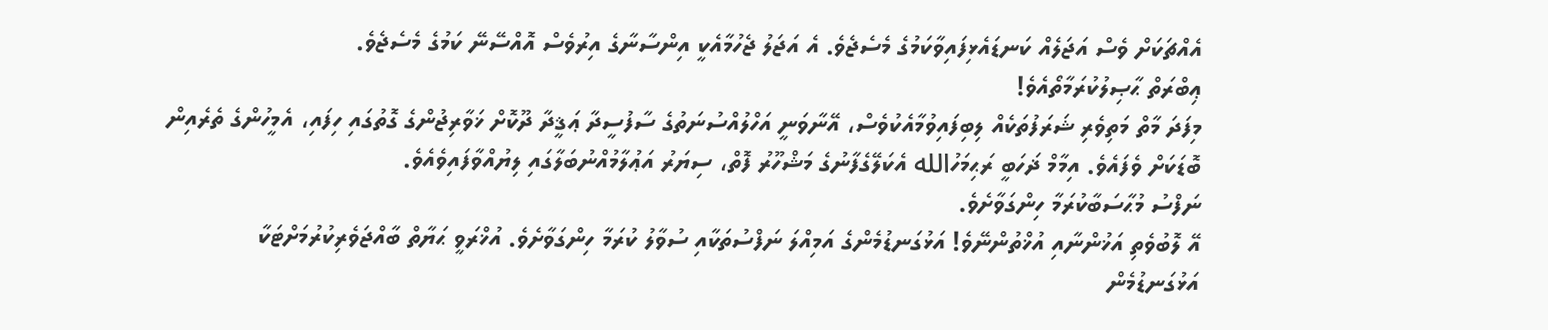އެއްޗަކަށް ވެސް އަޖަލެއް ކަނޑައެޅިފައިވާކަމުގެ މެސެޖެވެ. އެ އަޖަލު ޖެހުމާއެކީ އިންސާނާގެ އިރުވެސް އޮއްސޭނޭ ކަމުގެ މެސެޖެވެ.
ޢިބްރަތް ޙާޞިލުކުރަމާތޯއެވެ!
މިފަދަ މާތް މަތިވެރި ޝަރަފުތަކެއް ލިބިފައިވުމާއެކުވެސް، އޭނާވަނީ އަހްލުއްސުނަތުގެ ސާފުސީދާ ޢަޤީދާ ދޫކޮށް ޚަވާރިޖުންގެ ގޮތުގައި ހިފައި، އެމީހުންގެ ތެރެއިން ބޮޑަކަށް ވެފައެވެ. އިމާމް ޛަހަބީ ރަޙިމަހުالله އެކަލޭގެފާނުގެ މަޝްހޫރު ފޮތް، ސިޔަރު އަޢުލާމުއްނުބަލާގައި ލިޔުއްވާފައިވެއެވެ.
ނަފްސު މުޙާސަބާކުރަމާ ހިންގަވާށެވެ.
އޭ ލޮބުވެތި އަޚުންނާއި އުޚްތުންނޭވެ! އަޅުގަނޑުމެންގެ އަމިއްލަ ނަފްސުތަކާއި ސުވާލު ކުރަމާ ހިންގަވާށެވެ. އުޚްރަވީ ޙަޔާތް ބާއްޖަވެރިކުރުމަށްޓަކާ އަޅުގަނޑުމެން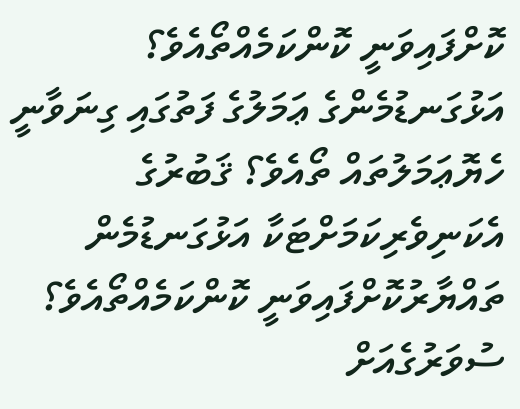ކޮށްފައިވަނީ ކޮންކަމެއްތޯއެވެ؟ އަޅުގަނޑުމެންގެ ޢަމަލުގެ ފަތުގައި ގިނަވާނީ ހެޔޮޢަމަލުތައް ތޯއެވެ؟ ޤަބުރުގެ އެކަނިވެރިކަމަށްޓަކާ އަޅުގަނޑުމެން ތައްޔާރުކޮށްފައިވަނީ ކޮންކަމެއްތޯއެވެ؟
ސުވަރުގެއަށް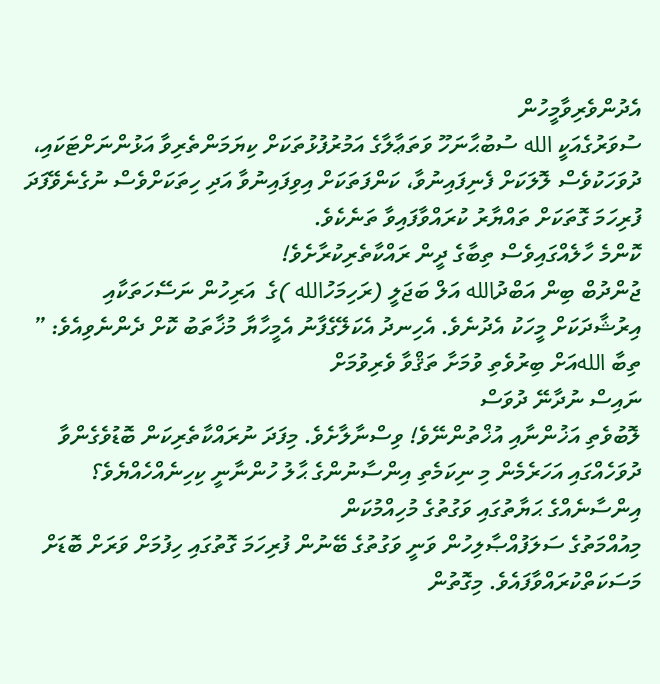އެދުންވެރިވާމީހުން
ސުވަރުގެއަކީ الله ސުބުޙާނަހޫ ވަތަޢާލާގެ އަމުރުފުޅުތަކަށް ކިޔަމަންތެރިވާ އަޅުންނަށްޓަކައި، ދުވަހަކުވެސް ލޮލަކަށް ފެނިފައިނުވާ، ކަންފަތަކަށް އިވިފައިނުވާ އަދި ހިތަކަށްވެސް ނުގެނެވޭފަދަ ފުރިހަމަ ގޮތަކަށް ތައްޔާރު ކުރައްވާފައިވާ ތަނެކެވެ.
ކޮންމެ ހާލެއްގައިވެސް ތިބާގެ ދީން ރައްކާތެރިކުރާށެވެ!
ޖުންދުބް ބިން އަބްދުالله އަލް ބަޖަލީ (ރަހިމަހުالله )ގެ  އަރިހުން ނަސޭހަތަކާއި އިރުޝާދަކަށް މީހަކު އެދުނެވެ. އެހިނދު އެކަލޭގެފާނު އެމީހާޔާ މުޚާތަބު ކޮށް ދެންނެވިއެވެ: ” ތިބާ اللهއަށް ބިރުވެތި ވުމަށާ ތަޤްވާ ވެރިވުމަށް
ނައިސް ނުދާނޭ ދުވަސް
ލޮބުވެތި އަޚުންނާއި އުޚްތުންނޭވެ! ވިސްނާލާށެވެ. މިފަދަ ނުރައްކާތެރިކަން ބޮޑުވެގެންވާ ދުވަހެއްގައި އަހަރެމެން މި ނިކަމެތި އިންސާނުންގެ ޙާލު ހުންނާނީ ކިހިނެއްހެއްޔެވެ؟
އިންސާނެއްގެ ޙަޔާތުގައި ވަގުތުގެ މުހިއްމުކަން
މިއުއްމަތުގެ ސަލަފުއްޞާލިހުން ވަނީ ވަގުތުގެ ބޭނުން ފުރިހަމަ ގޮތުގައި ހިފުމަށް ވަރަށް ބޮޑަށް މަސަކަތްކުރައްވާފައެވެ. މިގޮތުން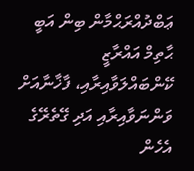ޢަބްދުއްރަޙްމާން ބިން އަބީ ޙާތިމް އައްރާޒީ ކޭންބައްލަވާއިރާއި، ފާޚާނާއަށް ވަންނަވާއިރާއި އަދި ގޭތެރޭގެ އެހެން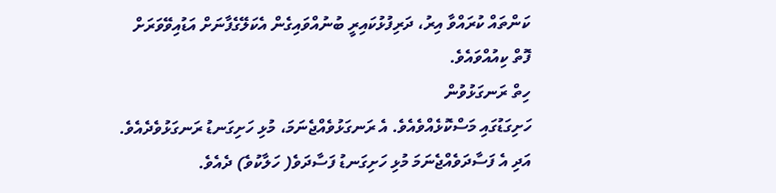ކަންތައް ކުރައްވާ އިރު، ދަރިފުޅުކައިރީ ބުނުއްވައިގެން އެކަލޭގެފާނަށް އަޑުއިވޭވަރަށް ފޮތް ކިއުއްވައެވެ.
ހިތް ރަނގަޅުވުން
ހަށިގަޑުގައި މަސްކޮޅެއްވެއެވެ. އެ ރަނގަޅުވެއްޖެނަމަ، މުޅި ހަށިގަނޑު ރަނގަޅުވެދެއެވެ. އަދި އެ ފަސާދަވެއްޖެނަމަ މުޅި ހަށިގަނޑު ފަސާދަވެ( ހަލާކުވެ) ދެއެވެ.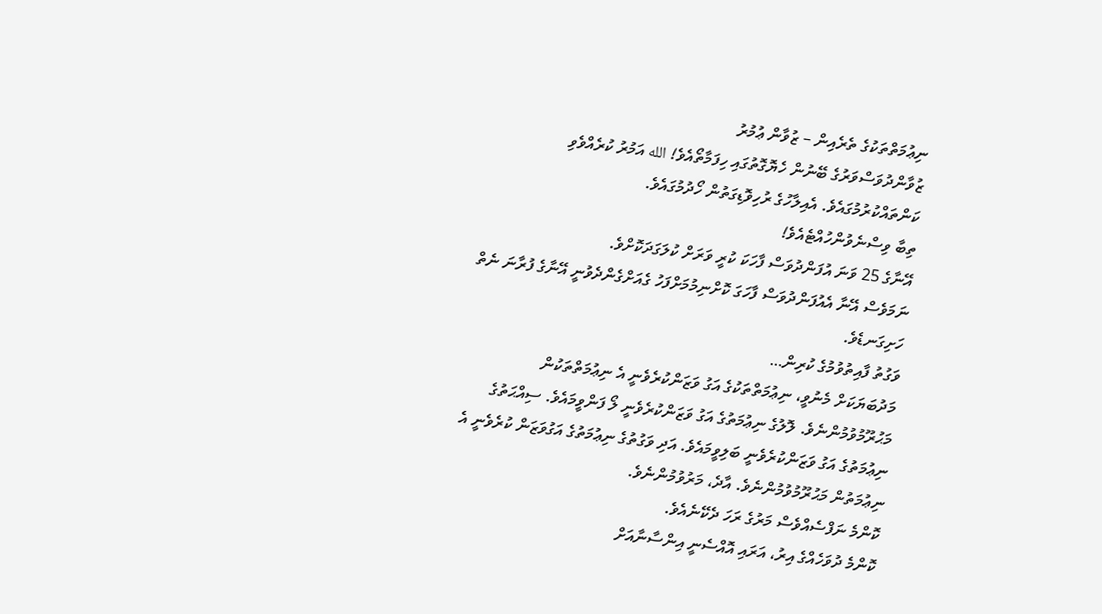ނިޢުމަތްތަކުގެ ތެރެއިން – ޒުވާން ޢުމުރު
ޒުވާންދުވަސްވަރުގެ ބޭނުން ހެޔޮގޮތުގައި ހިފަމާތޯއެވެ! الله އަމުރު ކުރެއްވެވި ކަންތައްކުރުމުގައެވެ. އެއިލާހުގެ ރުހިވޮޑިގަތުން ހޯދުމުގައެވެ.
ތިބާ ވިސްނެވުންހުއްޓެއެވެ!
އޭނާގެ 25 ވަނަ އުފަންދުވަސް ފާހަކަ ކުރީ ވަރަށް ކުލަގަދަކޮށްވެ.
ނަމަވެސް އޭނާ އެއުފަންދުވަސް ފާހަގަ ކޮށްނިމުމަށްފަހު ގެއަށްގެންދެވުނީ އޭނާގެ ފުރާނަ ނެތް ހަށިގަނޑެވެ.
ވަގުތު ފާއިތުވުމުގެ ކުރިން…
މަދުބަޔަކަށް މެނުވީ، ނިޢުމަތްތަކުގެ އަގު ވަޒަންކުރެވެނީ އެ ނިޢުމަތްތަކުން މަޙުރޫމުވުމުންނެވެ. ލޮލުގެ ނިޢުމަތުގެ އަގު ވަޒަންކުރެވެނީ ލޯ ފަންވީމައެވެ. ސިއްޙަތުގެ ނިޢުމަތުގެ އަގު ވަޒަންކުރެވެނީ ބަލިވީމައެވެ. އަދި ވަގުތުގެ ނިޢުމަތުގެ އަގުވަޒަން ކުރެވެނީ އެ ނިޢުމަތުން މަޙުރޫމުވުމުންނެވެ. އާދެ، މަރުވުމުންނެވެ.
ކޮންމެ ނަފްސެއްވެސް މަރުގެ ރަހަ ދެކޭނެއެވެ.
ކޮންމެ ދުވަހެއްގެ އިރު، އަރައި އޮއްސެނީ އިންސާނާއަށް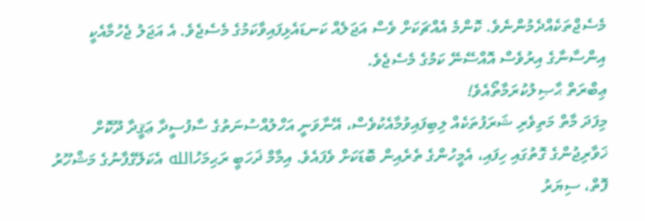މެސެޖްތަކެއްދެމުންނެވެ. ކޮންމެ އެއްޗަކަށް ވެސް އަޖަލެއް ކަނޑައެޅިފައިވާކަމުގެ މެސެޖެވެ. އެ އަޖަލު ޖެހުމާއެކީ އިންސާނާގެ އިރުވެސް އޮއްސޭނޭ ކަމުގެ މެސެޖެވެ.
ޢިބްރަތް ޙާޞިލުކުރަމާތޯއެވެ!
މިފަދަ މާތް މަތިވެރި ޝަރަފުތަކެއް ލިބިފައިވުމާއެކުވެސް، އޭނާވަނީ އަހްލުއްސުނަތުގެ ސާފުސީދާ ޢަޤީދާ ދޫކޮށް ޚަވާރިޖުންގެ ގޮތުގައި ހިފައި، އެމީހުންގެ ތެރެއިން ބޮޑަކަށް ވެފައެވެ. އިމާމް ޛަހަބީ ރަޙިމަހުالله އެކަލޭގެފާނުގެ މަޝްހޫރު ފޮތް، ސިޔަރު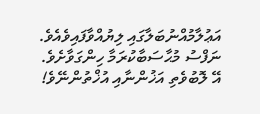އަޢުލާމުއްނުބަލާގައި ލިޔުއްވާފައިވެއެވެ.
ނަފްސު މުޙާސަބާކުރަމާ ހިންގަވާށެވެ.
އޭ ލޮބުވެތި އަޚުންނާއި އުޚްތުންނޭވެ!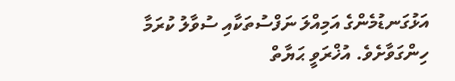އަޅުގަނޑުމެންގެ އަމިއްލަ ނަފްސުތަކާއި ސުވާލު ކުރަމާ ހިންގަވާށެވެ. އުޚްރަވީ ޙަޔާތް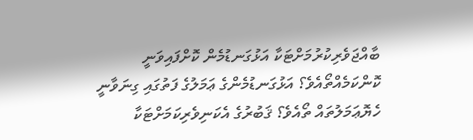ބާއްޖަވެރިކުރުމަށްޓަކާ އަޅުގަނޑުމެން ކޮށްފައިވަނީ ކޮންކަމެއްތޯއެވެ؟ އަޅުގަނޑުމެންގެ ޢަމަލުގެ ފަތުގައި ގިނަވާނީ ހެޔޮޢަމަލުތައް ތޯއެވެ؟ ޤަބުރުގެ އެކަނިވެރިކަމަށްޓަކާ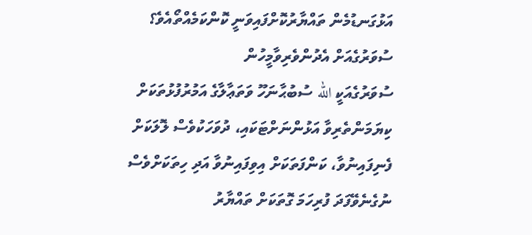އަޅުގަނޑުމެން ތައްޔާރުކޮށްފައިވަނީ ކޮންކަމެއްތޯއެވެ؟
ސުވަރުގެއަށް އެދުންވެރިވާމީހުން
ސުވަރުގެއަކީ الله ސުބުޙާނަހޫ ވަތަޢާލާގެ އަމުރުފުޅުތަކަށް ކިޔަމަންތެރިވާ އަޅުންނަށްޓަކައި، ދުވަހަކުވެސް ލޮލަކަށް ފެނިފައިނުވާ، ކަންފަތަކަށް އިވިފައިނުވާ އަދި ހިތަކަށްވެސް ނުގެނެވޭފަދަ ފުރިހަމަ ގޮތަކަށް ތައްޔާރު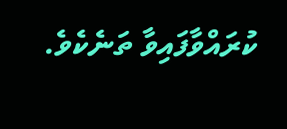ކުރައްވާފައިވާ ތަނެކެވެ.